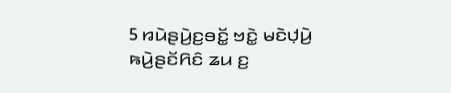5 ꤙꤣꤧꤔꤣꤧ꤬ꤢ꤬ꤋꤢꤩ꤭ ꤠꤢꤧ꤭ ꤗꤢꤧꤓ꤫ꤣꤧ꤬ ꤒꤣꤧ꤬ꤔꤢꤩꤖꤢꤨ ꤘꤣ ꤢ꤬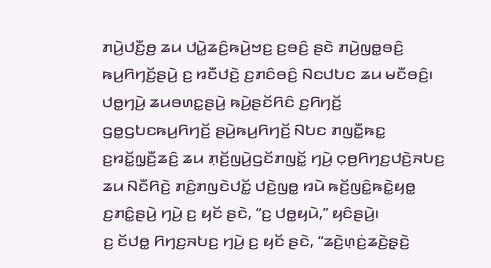ꤊꤣꤧ꤬ꤓꤢꤪ꤬ꤥ꤬ ꤘꤣ ꤓꤣꤧ꤭ꤘꤢꤨ꤬ꤒꤣꤧ꤬ꤠꤢ꤬ ꤢ꤬ꤋꤢꤨ꤬ ꤔꤢꤧ ꤊꤣꤧ꤬ꤜꤥ꤭ꤋꤢꤨ꤬ ꤒꤣ꤬ꤖꤚꤢꤩ꤬ꤔꤣꤧ꤬ ꤢ꤬ ꤙꤢꤪꤓꤢꤧ꤬ ꤢ꤬ꤊꤢꤨꤋꤢꤨ꤬ ꤡꤢꤓꤝꤢ ꤘꤣ ꤗꤢꤪꤋꤢꤨ꤬꤯
ꤓꤥ꤭ꤚꤣꤧ꤬ ꤘꤣꤋꤛꤢ꤭ꤔꤣꤧ꤬ ꤒꤣꤧ꤬ꤔꤢꤩꤖꤢꤨ ꤢ꤬ꤖꤚꤢꤩ꤬ ꤞꤥ꤭ꤞꤝꤢꤒꤣ꤬ꤖꤚꤢꤩ꤬ ꤔꤣꤧ꤬ꤒꤣ꤬ꤖꤚꤢꤩ꤬ ꤡꤝꤢ ꤊꤜꤢꤪ꤭ꤒꤢ꤭ ꤢ꤬ꤙꤢꤩ꤭ꤜ꤫ꤢꤪ꤬ꤘꤢꤨ꤬ ꤘꤣ ꤊ꤫ꤢꤩ꤬ꤜꤣꤧ꤬ꤞꤢꤩꤊꤜꤢꤩ꤭ ꤚꤣꤧ꤬ ꤍ꤫ꤥ꤬ꤖꤚꤢ꤬ꤓꤢꤧ꤬ꤏꤝꤢ꤬ ꤘꤣ ꤡꤢꤪꤖꤢꤧ꤬ ꤊꤢꤨ꤬ꤊꤜꤢꤧꤓꤢꤩ꤭ ꤓꤢꤧ꤬ꤜꤥ꤭ ꤙꤣꤧ ꤒꤢꤩ꤬ꤜꤢꤨ꤭ꤒꤢꤧ꤭ꤟꤥ꤭ ꤢ꤬ꤊꤢꤨ꤭ꤔꤣꤧ꤬ ꤚꤣꤧ꤬ ꤢ꤬ ꤟꤢꤩ ꤔꤢꤧ, “ꤢ꤬ ꤓꤥ꤭ꤟꤣꤧ,” ꤟꤢꤨꤔꤣꤧ꤬꤯
ꤢ꤬ ꤢꤩꤓꤥ꤭ ꤖꤚꤢ꤬ꤏꤝꤢ꤬ ꤚꤣꤧ꤬ ꤢ꤬ ꤟꤢꤩ ꤔꤢꤧ, “ꤘꤢꤧ꤬ꤛ꤫ꤢꤦ꤬ꤘꤢꤧ꤬ꤔ꤫ꤢꤧ꤬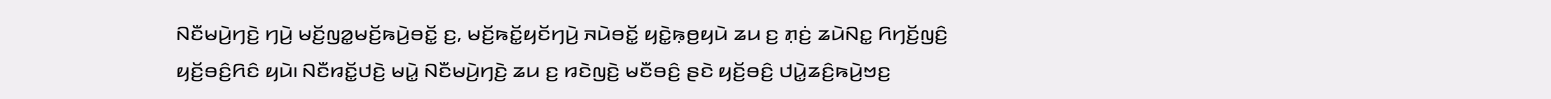ꤡꤢꤪꤗꤣꤧ꤬ꤚꤢꤧ꤬ ꤚꤣꤧ꤬ ꤗꤢꤩ꤬ꤜꤤ꤭ꤗꤢꤩ꤬ꤒꤣꤧ꤬ꤋꤢꤩ꤭ ꤢ꤬, ꤗꤢꤩ꤬ꤒꤢꤩ꤭ꤟꤢꤩꤚꤣꤧ꤬ ꤏꤣꤧꤋꤢꤩ꤭ ꤟꤢꤧ꤭ꤒ꤫ꤥ꤬ꤟꤣꤧ ꤘꤣ ꤢ꤬ ꤊ꤫ꤢꤦ꤬ ꤘꤣꤧꤡꤢ꤭ ꤖꤚꤢꤩ꤬ꤜꤢꤨ꤬ ꤟꤢꤩ꤬ꤋꤢꤨ꤬ꤖꤢꤨ ꤟꤣꤧ꤯ ꤡꤢꤪꤙꤢꤩ꤭ꤓꤢꤧ꤬ ꤗꤣꤧ꤭ ꤡꤢꤪꤗꤣꤧ꤬ꤚꤢꤧ꤬ ꤘꤣ ꤢ꤬ ꤙꤢꤧꤜꤢꤧ꤬ ꤗꤢꤪꤋꤢꤨ꤬ ꤔꤢꤧ ꤟꤢꤩ꤬ꤋꤢꤨ꤬ ꤓꤣꤧ꤭ꤘꤢꤨ꤬ꤒꤣꤧ꤬ꤠꤢ꤬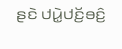ꤔꤢꤧ ꤓꤣꤧ꤭ꤓꤢꤩ꤬ꤋꤢꤨ꤬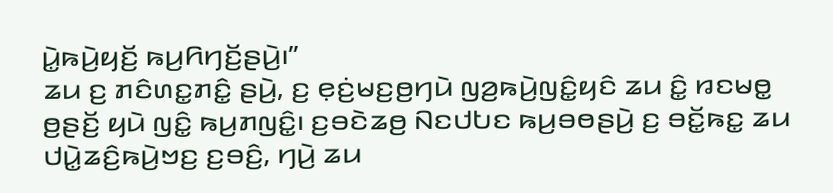ꤣꤧ꤭ꤒꤣꤧ꤬ꤟꤢꤩ꤬ ꤒꤣ꤬ꤖꤚꤢꤩ꤬ꤔꤣꤧ꤬꤯”
ꤘꤣ ꤢ꤬ ꤊꤢꤨꤛꤢ꤭ꤊꤢꤨ꤭ ꤔꤣꤧ꤬, ꤢ꤬ ꤕ꤫ꤢꤦ꤬ꤗꤢ꤬ꤥ꤬ꤚꤣꤧ ꤜꤤ꤬ꤒꤣꤧ꤬ꤜꤢꤨ꤭ꤟꤢꤨ ꤘꤣ ꤢꤨ꤭ ꤙꤢꤗꤥ꤭ ꤥ꤬ꤔꤢꤩ꤬ ꤟꤣꤧ ꤜꤢꤨ꤭ ꤒꤣ꤬ꤊꤜꤢꤨ꤭꤯ ꤢ꤬ꤋꤢꤧꤘꤥ꤬ ꤡꤢꤓꤝꤢ ꤒꤣ꤬ꤋꤥꤔꤣꤧ꤬ ꤢ꤬ ꤋꤢꤩ꤭ꤒꤢ꤭ ꤘꤣ ꤓꤣꤧ꤭ꤘꤢꤨ꤬ꤒꤣꤧ꤬ꤠꤢ꤬ ꤢ꤬ꤋꤢꤨ꤬, ꤚꤣꤧ꤬ ꤘꤣ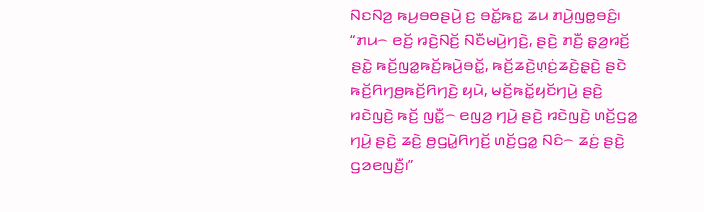ꤡꤢꤡꤤ꤬ ꤒꤣ꤬ꤋꤥꤔꤣꤧ꤬ ꤢ꤬ ꤋꤢꤩ꤭ꤒꤢ꤭ ꤘꤣ ꤊꤣꤧ꤬ꤜꤥ꤭ꤋꤢꤨ꤬꤯
“ꤊꤣ꤮ ꤕꤢꤩ꤬ ꤙꤢꤧ꤬ꤡꤢꤩ꤬ ꤡꤢꤪꤗꤣꤧ꤬ꤚꤢꤧ꤬, ꤔꤢꤧ꤬ ꤊꤢꤪ꤬ ꤔ꤫ꤤ꤬ꤙꤢꤩ꤬ ꤔꤢꤧ꤭ ꤒꤢꤩ꤬ꤜꤤ꤭ꤒꤢꤩ꤬ꤒꤣꤧ꤬ꤋꤢꤩ꤭, ꤒꤢꤩ꤬ꤘꤢꤧ꤬ꤛ꤫ꤢꤦ꤬ꤘꤢꤧ꤬ꤔ꤫ꤢꤧ꤬ ꤔꤢꤧ ꤒꤢꤩ꤬ꤖꤚꤥ꤬ꤒꤢꤩ꤬ꤖꤚꤢꤧ꤬ ꤟꤣꤧ, ꤗꤢꤩ꤬ꤒꤢꤩ꤭ꤟꤢꤩꤚꤣꤧ꤬ ꤔꤢꤧ꤬ ꤙꤢꤧꤜꤢꤧ꤬ ꤒꤢꤩ꤬ ꤜꤢꤪ꤭꤮ ꤕꤜꤤ꤬ ꤚꤣꤧ꤬ ꤔꤢꤧ꤬ ꤙꤢꤧꤜꤢꤧ꤬ ꤛꤢꤩ꤬ꤞꤤ꤭ ꤚꤣꤧ꤬ ꤔꤢꤧ꤬ ꤘꤢꤧ꤬ ꤥ꤬ꤞꤣꤧ꤭ꤖꤚꤢꤩ꤬ ꤛꤢꤩ꤬ꤞꤤ꤭ ꤡꤢꤨ꤮ ꤘꤢꤦ꤬ ꤔꤢꤧ꤬ ꤞꤤꤕꤜꤢꤪ꤬꤯”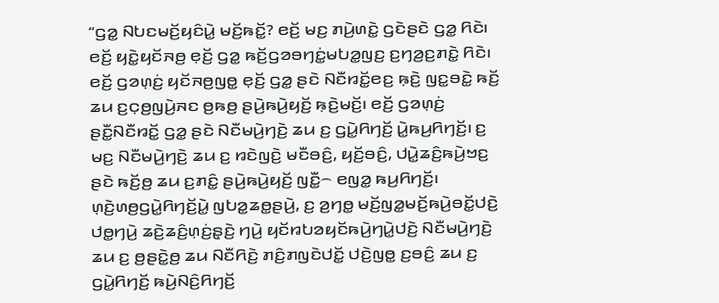“ꤞꤤ꤭ ꤡꤝꤢꤗꤢꤩ꤬ꤟꤢꤨꤣꤧ꤭ ꤗꤢꤩ꤬ꤒꤢꤩ꤭? ꤕꤢꤩ꤬ ꤗꤢ꤬ ꤊꤣꤧ꤬ꤛꤢꤧ꤭ ꤞꤢꤧꤔꤢꤧ ꤞꤤ꤭ ꤖꤢꤧ꤯ ꤕꤢꤩ꤬ ꤟꤢꤧ꤭ꤟꤢꤩꤏꤥ꤬ ꤕ꤫ꤢꤩ꤬ ꤞꤤ꤭ ꤒꤢꤩ꤬ꤞꤤꤋꤚꤢꤦ꤭ꤗꤝꤤ꤭ꤜꤢ꤬ ꤢ꤬ꤚꤤ꤬ꤢ꤬ꤊꤢꤧ꤭ ꤖꤢꤧ꤯ ꤕꤢꤩ꤬ ꤞꤤꤛ꤫ꤢꤦ꤬ ꤟꤢꤩꤏꤥ꤬ꤜꤥ꤭ ꤕ꤫ꤢꤩ꤬ ꤞꤤ꤭ ꤔꤢꤧ ꤡꤢꤪꤙꤢꤩ꤭ꤕꤢ꤬ ꤒ꤫ꤢꤧ꤬ ꤜꤢ꤭ꤋꤢꤧ꤭ ꤒꤢꤩ꤬ ꤘꤣ ꤢ꤬ꤍ꤫ꤥ꤬ꤜꤣꤧ꤬ꤏꤢ ꤥ꤬ꤒꤥ꤬ ꤔꤣꤧ꤬ꤒꤣꤧ꤬ꤟꤢꤩ꤬ ꤒ꤫ꤢꤧ꤬ꤗꤢꤩ꤬꤯ ꤕꤢꤩ꤬ ꤞꤤꤛ꤫ꤢꤦ꤬ ꤔꤢꤪ꤭ꤡꤢꤪꤙꤢꤩ꤭ ꤞꤤ꤭ ꤔꤢꤧ ꤡꤢꤪꤗꤣꤧ꤬ꤚꤢꤧ꤬ ꤘꤣ ꤢ꤬ ꤞꤣꤧ꤭ꤖꤚꤢꤩ꤬ ꤣꤧ꤭ꤒꤣ꤬ꤖꤚꤢꤩ꤬꤯ ꤢ꤬ ꤗꤢ꤬ ꤡꤢꤪꤗꤣꤧ꤬ꤚꤢꤧ꤬ ꤘꤣ ꤢ꤬ ꤙꤢꤧꤜꤢꤧ꤬ ꤗꤢꤪꤋꤢꤨ꤬, ꤟꤢꤩ꤬ꤋꤢꤨ꤬, ꤓꤣꤧ꤭ꤘꤢꤨ꤬ꤒꤣꤧ꤬ꤠꤢ꤬ ꤔꤢꤧ ꤒꤢꤩ꤬ꤥ꤬ ꤘꤣ ꤢ꤬ꤊꤢꤨ꤭ ꤔꤣꤧ꤬ꤒꤣꤧ꤬ꤟꤢꤩ꤬ ꤜꤢꤪ꤭꤮ ꤕꤜꤤ꤭ ꤒꤣ꤬ꤖꤚꤢꤩ꤬꤯
ꤛ꤫ꤢꤧ꤬ꤛꤥ꤬ꤞꤣꤧ꤭ꤖꤚꤢꤩ꤬ꤣꤧ꤭ ꤜꤝꤤ꤭ꤘꤥ꤭ꤔꤣꤧ꤬, ꤢ꤬ ꤤ꤬ꤚꤥ꤭ ꤗꤢꤩ꤬ꤜꤤ꤭ꤗꤢꤩ꤬ꤒꤣꤧ꤬ꤋꤢꤩ꤭ꤓꤢꤧ꤬ ꤓꤥ꤭ꤚꤣꤧ꤬ ꤘꤢꤧ꤬ꤘꤢꤨ꤬ꤛ꤫ꤢꤦ꤬ꤔ꤫ꤢꤧ꤬ ꤚꤣꤧ꤬ ꤟꤢꤩꤙꤝꤤꤟꤢꤩꤒꤣꤧ꤬ꤚꤣꤧ꤭ꤓꤢꤧ꤬ ꤡꤢꤪꤗꤣꤧ꤬ꤚꤢꤧ꤬ ꤘꤣ ꤢ꤬ ꤥ꤬ꤔꤢꤧ꤭ꤥ꤬ ꤘꤣ ꤡꤢꤪꤖꤢꤧ꤬ ꤊꤢꤨ꤬ꤊꤜꤢꤧꤓꤢꤩ꤭ ꤓꤢꤧ꤬ꤜꤥ꤭ ꤢ꤬ꤋꤢꤨ꤬ ꤘꤣ ꤢ꤬ ꤞꤣꤧ꤭ꤖꤚꤢꤩ꤬ ꤒꤣꤧ꤬ꤡꤢꤨ꤬ꤖꤚꤢꤩ꤬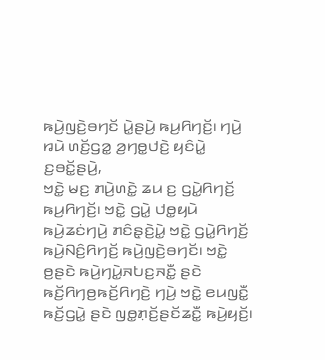ꤒꤣꤧ꤬ꤜꤢꤧ꤬ꤋꤚꤢꤩ ꤣꤧ꤭ꤔꤣꤧ꤬ ꤒꤣ꤬ꤖꤚꤢꤩ꤬꤯ ꤚꤣꤧ꤬ ꤙꤣꤧ ꤛꤢꤩ꤬ꤞꤤ꤭ ꤤ꤬ꤚꤥ꤭ꤓꤢꤧ꤬ ꤟꤢꤨꤣꤧ꤭ ꤢ꤬ꤋꤢꤩ꤭ꤔꤣꤧ꤬,
ꤠꤢꤧ꤭ ꤗꤢ꤬ ꤊꤣꤧ꤬ꤛꤢꤧ꤭ ꤘꤣ ꤢ꤬ ꤞꤣꤧ꤭ꤖꤚꤢꤩ꤬ ꤒꤣ꤬ꤖꤚꤢꤩ꤬꤯ ꤠꤢꤧ꤭ ꤞꤣꤧ꤭ ꤓꤥ꤭ꤟꤣꤧ ꤒꤣꤧ꤬ꤘꤢꤦꤚꤣꤧ꤬ ꤊꤢꤨꤔ꤫ꤢꤧ꤬ꤣꤧ꤭ ꤠꤢꤧ꤭ ꤞꤣꤧ꤭ꤖꤚꤢꤩ꤬ ꤒꤣꤧ꤬ꤡꤢꤨ꤬ꤖꤚꤢꤩ꤬ ꤒꤣꤧ꤬ꤜꤢꤧ꤬ꤋꤚꤢꤩ꤯ ꤠꤢꤧ꤭ ꤥ꤬ꤔꤢꤧ ꤒꤣꤧ꤬ꤚꤣꤧ꤭ꤏꤝꤢ꤬ꤏꤢꤪ꤭ ꤔꤢꤧ ꤒꤢꤩ꤬ꤖꤚꤥ꤬ꤒꤢꤩ꤬ꤖꤚꤢꤧ꤬ ꤚꤣꤧ꤬ ꤠꤢꤧ꤭ ꤕꤣꤜꤢꤪ꤭ ꤒꤢꤩ꤬ꤞꤣꤧ꤭ ꤔꤢꤧ ꤜꤥ꤭ꤊ꤫ꤢꤩ꤬ꤔꤢꤩꤘꤢꤪ꤭ ꤒꤣꤧ꤬ꤟꤢꤩ꤬꤯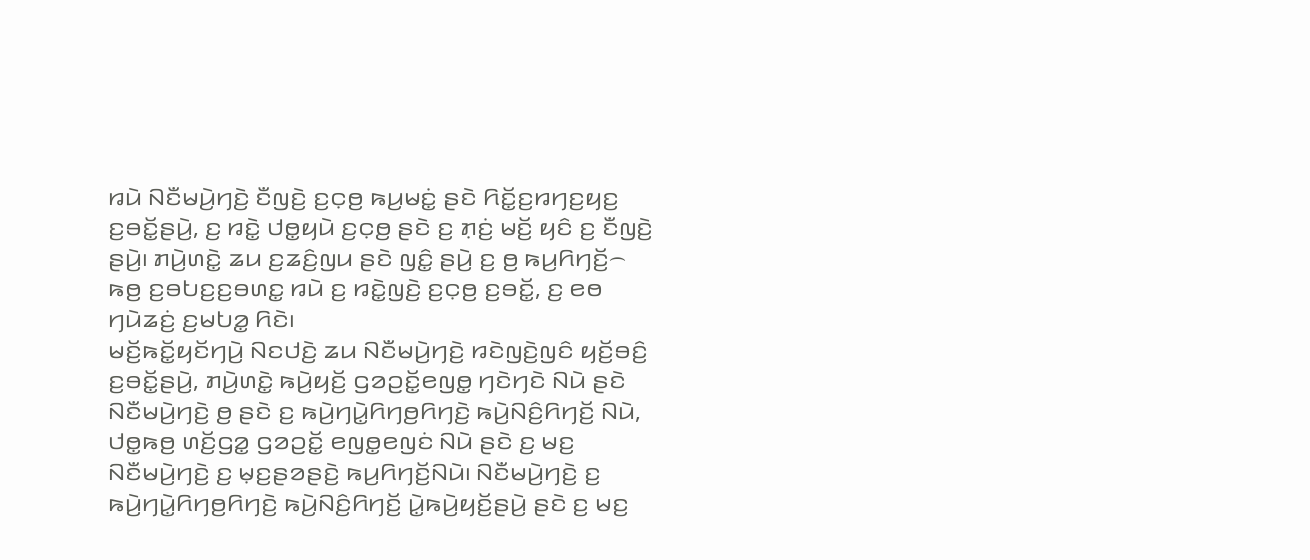ꤙꤣꤧ ꤡꤢꤪꤗꤣꤧ꤬ꤚꤢꤧ꤬ ꤢꤪꤜꤢꤧ꤬ ꤢ꤬ꤍ꤫ꤥ꤬ ꤒꤣ꤬ꤗꤢꤦ꤭ ꤔꤢꤧ ꤖꤢꤩ꤭ꤢ꤬ꤙꤚꤢ꤬ꤟꤢ꤬ ꤢ꤬ꤋꤢꤩ꤭ꤔꤣꤧ꤬, ꤢ꤬ ꤙꤢꤧ꤭ ꤓꤥ꤭ꤟꤣꤧ ꤢ꤬ꤍ꤫ꤥ꤬ ꤔꤢꤧ ꤢ꤬ ꤊ꤫ꤢꤦ꤬ ꤗꤢꤩ꤬ ꤟꤢꤨ ꤢ꤬ ꤢꤪꤜꤢꤧ꤬ ꤔꤣꤧ꤬꤯ ꤊꤣꤧ꤬ꤛꤢꤧ꤭ ꤘꤣ ꤢ꤬ꤘꤢꤨ꤬ꤜꤣ ꤔꤢꤧ ꤜꤢꤨ꤭ ꤔꤣꤧ꤬ ꤢ꤬ ꤥ꤬ ꤒꤣ꤬ꤖꤚꤢꤩ꤬꤮ ꤒꤥ꤬ ꤢ꤬ꤋꤝꤢ꤬ꤢ꤬ꤋꤛꤢ꤭ ꤙꤣꤧ ꤢ꤬ ꤙꤢꤧ꤭ꤜꤢꤧ꤬ ꤢ꤬ꤍ꤫ꤥ꤬ ꤢ꤬ꤋꤢꤩ꤭, ꤢ꤬ ꤕꤥ ꤚꤣꤧꤘꤢꤦ꤬ ꤢ꤬ꤗꤝꤤ꤭ ꤖꤢꤧ꤯
ꤗꤢꤩ꤬ꤒꤢꤩ꤭ꤟꤢꤩꤚꤣꤧ꤬ ꤡꤢꤓꤢꤧ꤬ ꤘꤣ ꤡꤢꤪꤗꤣꤧ꤬ꤚꤢꤧ꤬ ꤙꤢꤧꤜꤢꤧ꤬ꤜꤢꤨ ꤟꤢꤩ꤬ꤋꤢꤨ꤬ ꤢ꤬ꤋꤢꤩ꤭ꤔꤣꤧ꤬, ꤊꤣꤧ꤬ꤛꤢꤧ꤭ ꤒꤣꤧ꤬ꤟꤢꤩ꤬ ꤞꤤꤑꤢꤩ꤭ꤕꤜꤥ꤭ ꤚꤢꤧꤚꤢꤧ ꤡꤣꤧ ꤔꤢꤧ ꤡꤢꤪꤗꤣꤧ꤬ꤚꤢꤧ꤬ ꤥ꤬ ꤔꤢꤧ ꤢ꤬ ꤒꤣꤧ꤬ꤚꤣꤧ꤭ꤖꤚꤥ꤬ꤖꤚꤢꤧ꤬ ꤒꤣꤧ꤬ꤡꤢꤨ꤬ꤖꤚꤢꤩ꤬ ꤡꤣꤧ, ꤓꤥ꤭ꤒꤥ꤬ ꤛꤢꤩ꤬ꤞꤤ꤭ ꤞꤤꤑꤢꤩ꤭ ꤕꤜꤥ꤭ꤕꤜꤢꤦ ꤡꤣꤧ ꤔꤢꤧ ꤢ꤬ ꤗꤢ꤬ ꤡꤢꤪꤗꤣꤧ꤬ꤚꤢꤧ꤬ ꤢ꤬ ꤗ꤫ꤢ꤬ꤔꤤꤔꤢꤧ꤬ ꤒꤣ꤬ꤖꤚꤢꤩ꤬ꤡꤣꤧ꤯ ꤡꤢꤪꤗꤣꤧ꤬ꤚꤢꤧ꤬ ꤢ꤬ ꤒꤣꤧ꤬ꤚꤣꤧ꤭ꤖꤚꤥ꤬ꤖꤚꤢꤧ꤬ ꤒꤣꤧ꤬ꤡꤢꤨ꤬ꤖꤚꤢꤩ꤬ ꤣꤧ꤭ꤒꤣꤧ꤬ꤟꤢꤩ꤬ꤔꤣꤧ꤬ ꤔꤢꤧ ꤢ꤬ ꤗꤢ꤬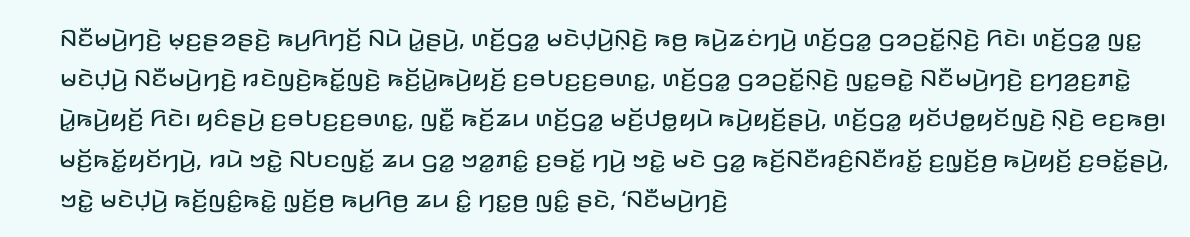ꤡꤢꤪꤗꤣꤧ꤬ꤚꤢꤧ꤬ ꤗ꤫ꤢ꤬ꤔꤤꤔꤢꤧ꤬ ꤒꤣ꤬ꤖꤚꤢꤩ꤬ ꤡꤣꤧ ꤣꤧ꤭ꤔꤣꤧ꤬, ꤛꤢꤩ꤬ꤞꤤ꤭ ꤗꤢꤧꤓ꤫ꤣꤧ꤬ꤡ꤫ꤢꤧ꤬ ꤒꤥ꤬ ꤒꤣꤧ꤬ꤘꤢꤦꤚꤣꤧ꤬ ꤛꤢꤩ꤬ꤞꤤ꤭ ꤞꤤꤑꤢꤩ꤭ꤡ꤫ꤢꤧ꤬ ꤖꤢꤧ꤯ ꤛꤢꤩ꤬ꤞꤤ꤭ ꤜꤢ꤭ ꤗꤢꤧꤓ꤫ꤣꤧ꤬ ꤡꤢꤪꤗꤣꤧ꤬ꤚꤢꤧ꤬ ꤙꤢꤧꤜꤢꤧ꤬ꤒꤢꤩ꤭ꤜꤢꤧ꤬ ꤒꤢꤩ꤬ꤣꤧ꤭ꤒꤣꤧ꤬ꤟꤢꤩ꤬ ꤢ꤬ꤋꤝꤢ꤬ꤢ꤬ꤋꤛꤢ꤭, ꤛꤢꤩ꤬ꤞꤤ꤭ ꤞꤤꤑꤢꤩ꤭ꤡ꤫ꤢꤧ꤬ ꤜꤢ꤭ꤋꤢꤧ꤭ ꤡꤢꤪꤗꤣꤧ꤬ꤚꤢꤧ꤬ ꤢ꤬ꤚꤤ꤬ꤢ꤬ꤊꤢꤧ꤭ ꤣꤧ꤭ꤒꤣꤧ꤬ꤟꤢꤩ꤬ ꤖꤢꤧ꤯ ꤟꤢꤨꤔꤣꤧ꤬ ꤢ꤬ꤋꤝꤢ꤬ꤢ꤬ꤋꤛꤢ꤭, ꤜꤢꤪ꤭ ꤒꤢꤩ꤬ꤘꤣ ꤛꤢꤩ꤬ꤞꤤ꤭ ꤗꤢꤩ꤬ꤓꤥ꤭ꤟꤣꤧ ꤒꤣꤧ꤬ꤟꤢꤩ꤬ꤔꤣꤧ꤬, ꤛꤢꤩ꤬ꤞꤤ꤭ ꤟꤢꤩꤓꤥ꤭ꤟꤢꤩꤜꤢꤧ꤬ ꤡ꤫ꤢꤧ꤬ ꤕꤢ꤬ꤒꤥ꤬꤯
ꤗꤢꤩ꤬ꤒꤢꤩ꤭ꤟꤢꤩꤚꤣꤧ꤬, ꤙꤣꤧ ꤠꤢꤧ꤭ ꤡꤝꤢꤜꤢꤩ꤭ ꤘꤣ ꤞꤤ꤭ ꤠꤤ꤭ꤊꤢꤨ꤭ ꤢ꤬ꤋꤢꤩ꤭ ꤚꤣꤧ꤬ ꤠꤢꤧ꤭ ꤗꤢꤧ ꤞꤤ꤭ ꤒꤢꤩ꤬ꤡꤢꤪꤙꤢꤨ꤬ꤡꤢꤪꤙꤢꤩ꤭ ꤢ꤬ꤜ꤫ꤢꤩ꤬ꤥ꤬ ꤒꤣꤧ꤬ꤟꤢꤩ꤬ ꤢ꤬ꤋꤢꤩ꤭ꤔꤣꤧ꤬, ꤠꤢꤧ꤭ ꤗꤢꤧꤓ꤫ꤣꤧ꤬ ꤒꤢꤩ꤬ꤜꤢꤨ꤭ꤒꤢꤧ꤭ ꤜ꤫ꤢꤩ꤬ꤥ꤬ ꤒꤣ꤬ꤖꤥ꤬ ꤘꤣ ꤢꤨ꤭ ꤚꤢ꤭ꤥ꤬ ꤜꤢꤨ꤭ ꤔꤢꤧ, ‘ꤡꤢꤪꤗꤣꤧ꤬ꤚꤢꤧ꤬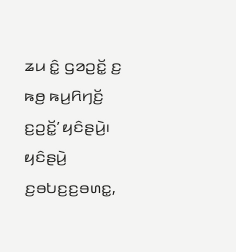ꤘꤣ ꤢꤨ꤭ ꤞꤤꤑꤢꤩ꤭ ꤢ꤬ ꤒꤥ꤬ ꤒꤣ꤬ꤖꤚꤢꤩ꤬ ꤢ꤬ꤑꤢꤩ꤭’ ꤟꤢꤨꤔꤣꤧ꤬꤯ ꤟꤢꤨꤔꤣꤧ꤬ ꤢ꤬ꤋꤝꤢ꤬ꤢ꤬ꤋꤛꤢ꤭,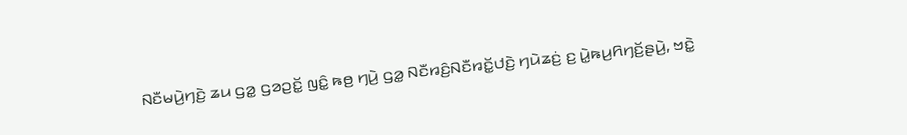ꤡꤢꤪꤗꤣꤧ꤬ꤚꤢꤧ꤬ ꤘꤣ ꤞꤤ꤭ ꤞꤤꤑꤢꤩ꤭ ꤜꤢꤨ꤭ ꤒꤥ꤬ ꤚꤣꤧ꤬ ꤞꤤ꤭ ꤡꤢꤪꤙꤢꤨ꤬ꤡꤢꤪꤙꤢꤩ꤭ꤓꤢꤧ꤬ ꤚꤣꤧꤘꤢꤦ꤬ ꤢ꤬ ꤣꤧ꤭ꤒꤣ꤬ꤖꤚꤢꤩ꤬ꤔꤣꤧ꤬, ꤠꤢꤧ꤭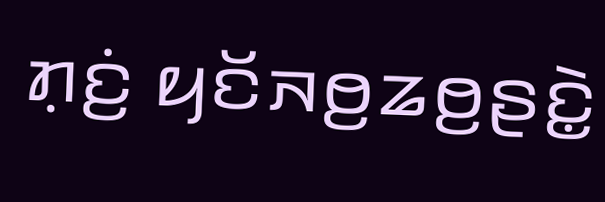ꤊ꤫ꤢꤦ꤬ ꤟꤢꤩꤏꤥ꤬ꤘꤥ꤬ꤔꤢꤧ꤭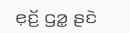ꤕ꤫ꤢꤩ꤬ ꤞꤤ꤭ ꤔꤢꤧ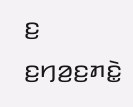ꤢ꤬ ꤢ꤬ꤚꤤ꤬ꤢ꤬ꤊꤢꤧ꤭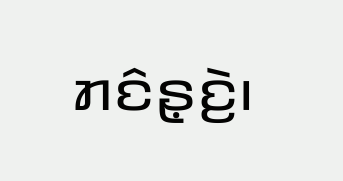ꤊꤢꤨꤔ꤫ꤢꤧ꤬꤯